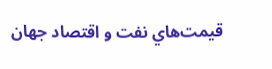قيمت‌هاي نفت و اقتصاد جهان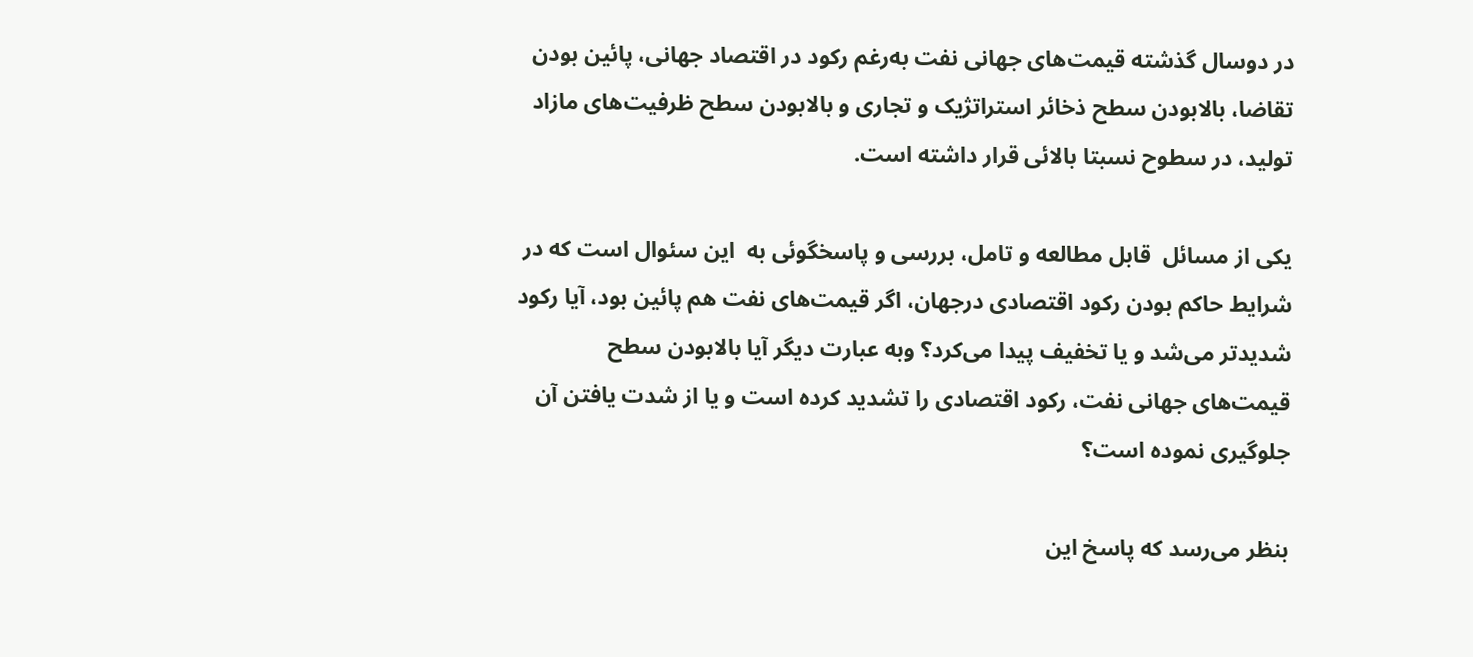در دوسال گذشته قیمت‌های جهانی نفت به‌رغم رکود در اقتصاد جهانی، پائین بودن تقاضا، بالابودن سطح ذخائر استراتژیک و تجاری و بالابودن سطح ظرفیت‌های مازاد تولید، در سطوح نسبتا بالائی قرار داشته است.

یکی از مسائل  قابل مطالعه و تامل، بررسی و پاسخگوئی به  این سئوال است که در شرایط حاکم بودن رکود اقتصادی درجهان، اگر قیمت‌های نفت هم پائین بود، آیا رکود شدیدتر می‌شد و یا تخفیف پیدا می‌کرد؟ وبه عبارت دیگر آیا بالابودن سطح قیمت‌های جهانی نفت، رکود اقتصادی را تشدید کرده است و یا از شدت یافتن آن جلوگیری نموده است؟

بنظر می‌رسد که پاسخ این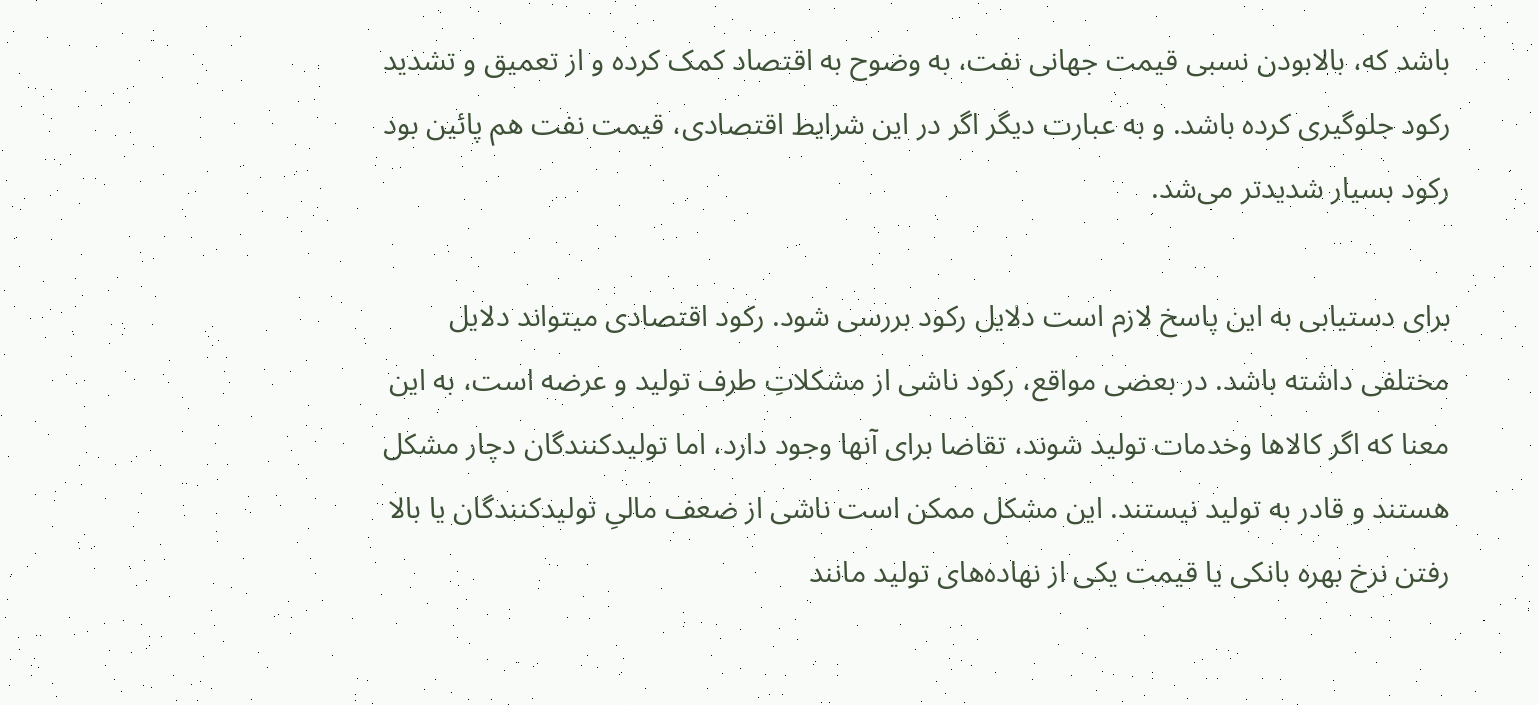باشد که، بالابودن نسبی قیمت‌ جهانی نفت، به وضوح به اقتصاد کمک کرده و از تعمیق و تشدید رکود جلوگیری کرده باشد. و به عبارت دیگر اگر در این شرایط اقتصادی، قیمت نفت هم پائین بود رکود بسیار شدیدتر می‌شد.

برای دستیابی به این پاسخ لازم است دلایل رکود بررسی شود. رکود اقتصادی میتواند دلایل مختلفی داشته باشد. در بعضی مواقع، رکود ناشی از مشکلاتِ طرف تولید و عرضه است، به این معنا که اگر کالاها وخدمات تولید شوند، تقاضا برای آنها وجود دارد، اما تولیدکنندگان دچار مشکل هستند و قادر به تولید نیستند. این مشکل ممکن است ناشی از ضعف مالیِ تولیدکنندگان یا بالا رفتن نرخ بهره بانکی یا قیمت یکی از نهاده‌های تولید مانند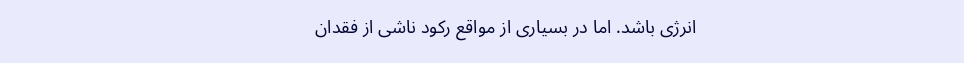انرژی باشد. اما در بسیاری از مواقع رکود ناشی از فقدان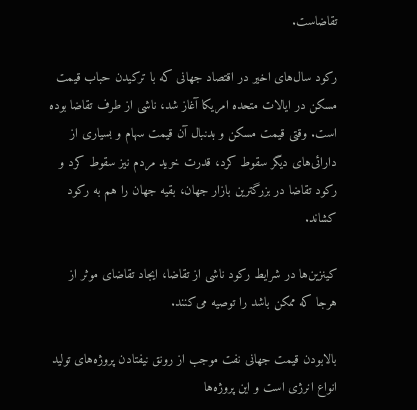تقاضاست.

رکود سال‌های اخیر در اقتصاد جهانی که با ترکیدن حباب قیمت مسکن در ایالات متحده امریکا آغاز شد، ناشی از طرف تقاضا بوده‌ است. وقتی قیمت مسکن و بدنبال آن قیمت سهام و بسیاری از دارائی‌های دیگر سقوط کرد، قدرت خرید مردم نیز سقوط کرد و رکود تقاضا در بزرگترین بازار جهان، بقیه جهان را هم به رکود کشاند.

کینزین‌ها در شرایط رکود ناشی از تقاضا، ایجاد تقاضای موثر از هرجا که ممکن باشد را توصیه می‌کنند.

بالابودن قیمت جهانی نفت موجب از رونق نیفتادن پروژه‌های تولید انواع انرژی است و این پروژه‌ها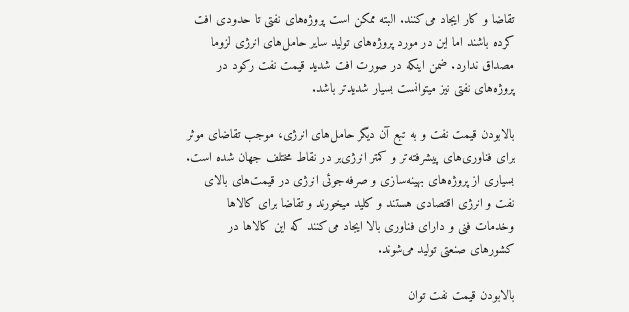تقاضا و کار ایجاد می‌کنند. البته ممکن است پروژه‌های نفتی تا حدودی افت کرده باشند اما این در مورد پروژه‌های تولید سایر حامل‌های انرژی لزوما مصداق ندارد. ضمن اینکه در صورت افت شدید قیمت نفت رکود در پروژه‌های نفتی نیز میتوانست بسیار شدیدتر باشد.

بالابودن قیمت نفت و به تبع آن دیگر حامل‌های انرژی، موجب تقاضای موثر برای فناوری‌های پیشرفته‌تر و کمتر انرژی‌بر در نقاط مختلف جهان شده است. بسیاری از پروژه‌های بهینه‌سازی و صرفه‌جوئی انرژی در قیمت‌های بالای نفت و انرژی اقتصادی هستند و کلید میخورند و تقاضا برای کالاها  وخدمات فنی و دارای فناوری بالا ایجاد می‌کنند که اين كالاها در کشورهای صنعتی تولید می‌شوند.

بالابودن قیمت نفت توان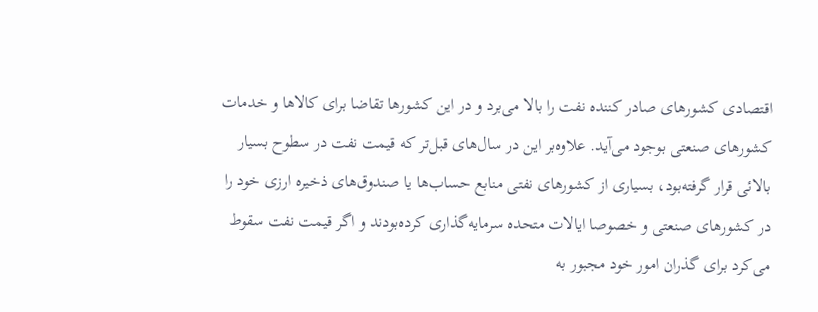اقتصادی کشورهای صادر کننده نفت را بالا می‌برد و در این کشورها تقاضا برای کالاها و خدمات کشورهای صنعتی بوجود می‌آید. علاوه‌بر این در سال‌های قبل‌تر که قیمت نفت در سطوح بسیار بالائی قرار گرفته‌بود، بسیاری از کشورهای نفتی منابع حساب‌ها یا صندوق‌های ذخیره ارزی خود را در کشورهای صنعتی و خصوصا ایالات متحده سرمایه‌گذاری کرده‌بودند و اگر قیمت نفت سقوط می‌کرد برای گذران امور خود مجبور به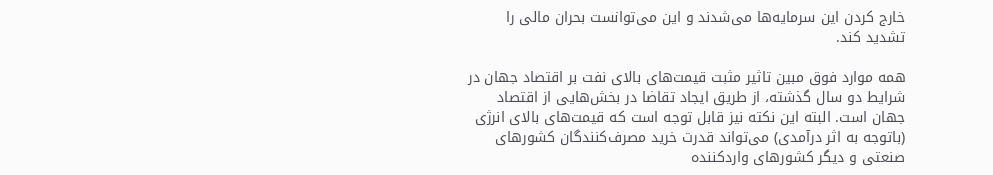خارج کردن این سرمایه‌ها می‌شدند و این می‌توانست بحران مالی را تشدید کند.

همه موارد فوق مبین تاثیر مثبت قیمت‌های بالای نفت بر اقتصاد جهان در شرایط دو سال گذشته، از طریق ایجاد تقاضا در بخش‌هایی از اقتصاد جهان است. البته این نکته نیز قابل توجه است که قیمت‌های بالای انرژی (باتوجه به اثر درآمدی) می‌تواند قدرت خرید مصرف‌کنندگان کشورهای صنعتی و دیگر کشورهای واردکننده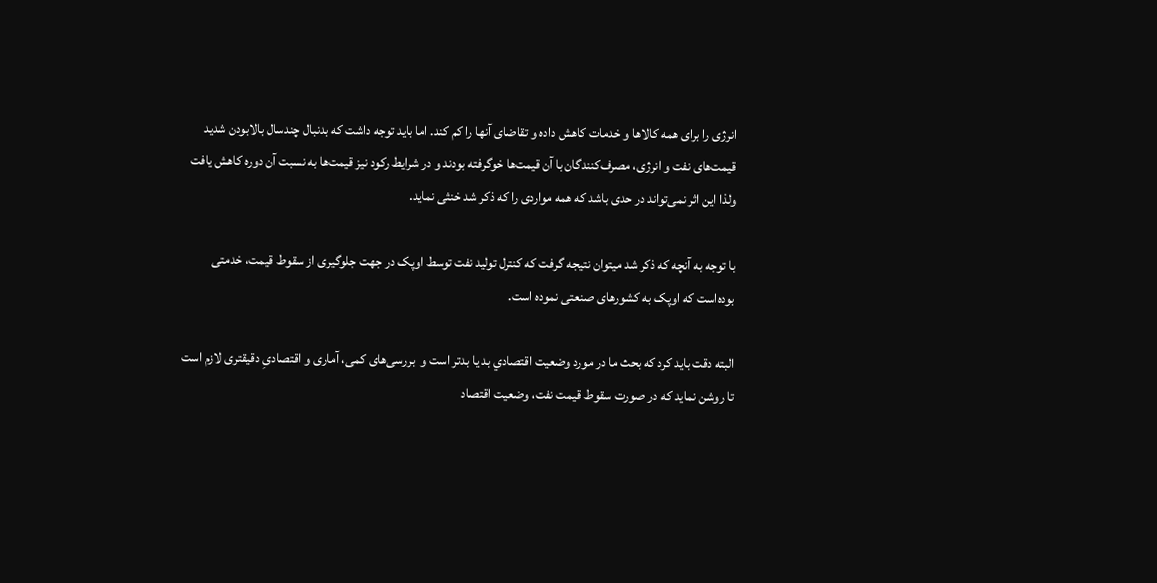انرژی را برای همه کالاها و خدمات کاهش داده و تقاضای آنها را کم کند. اما باید توجه داشت که بدنبال چندسال بالابودن شدید قیمت‌های نفت و انرژی، مصرف‌کنندگان با آن قیمت‌ها خوگرفته بودند و در شرایط رکود نیز قیمت‌ها به نسبت آن دوره کاهش یافت ولذا این اثر نمی‌تواند در حدی باشد که همه مواردی را که ذکر شد خنثی نماید.

با توجه به آنچه که ذکر شد میتوان نتیجه گرفت که کنترل تولید نفت توسط اوپک در جهت جلوگیری از سقوط قیمت، خدمتی بوده‌است که اوپک به کشورهای صنعتی نموده است.

البته دقت باید کرد که بحث ما در مورد وضعيت اقتصادي بد یا بدتر است و  بررسی‌های کمی، آماری و اقتصادیِ دقیقتری لازم است تا روشن نماید که در صورت سقوط قیمت نفت، وضعیت اقتصاد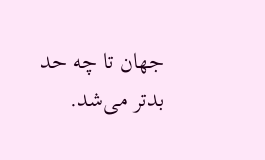جهان تا چه حد بدتر می‌شد.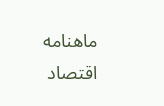ماهنامه اقتصاد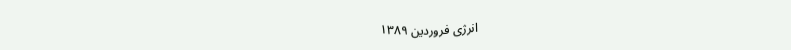انرژی فروردین ۱۳۸۹